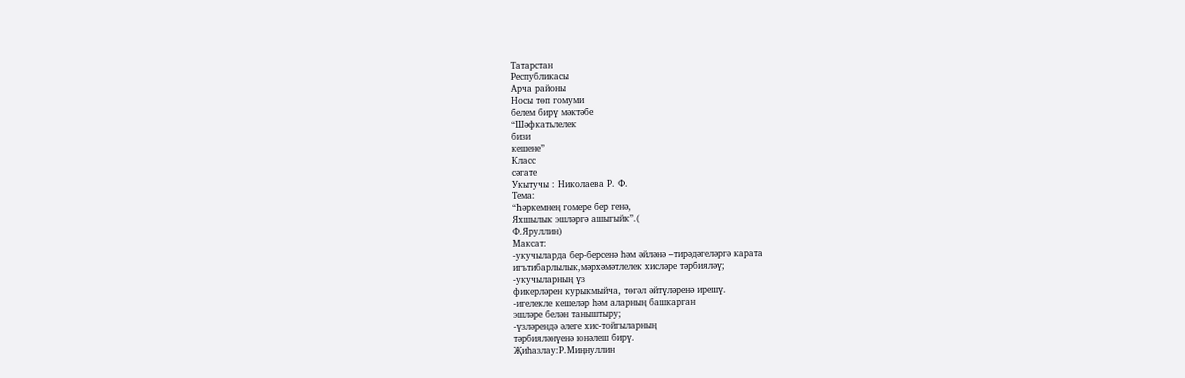Татарстан
Республикасы
Арча районы
Носы төп гомуми
белем бирү мәктәбе
“Шәфкатьлелек
бизи
кешене”
Класс
сәгате
Укытучы : Николаева Р. Ф.
Тема:
“Һәркемнең гомере бер генә,
Яхшылык эшләргә ашыгыйк”.(
Ф.Яруллин)
Максат:
-укучыларда бер-берсенә һәм әйләнә –тирәдәгеләргә карата
игътибарлылык,мәрхәмәтлелек хисләре тәрбияләү;
-укучыларның үз
фикерләрен курыкмыйча, төгәл әйтүләренә ирешү.
-игелекле кешеләр һәм аларның башкарган
эшләре белән таныштыру;
-үзләрендә әлеге хис-тойгыларның
тәрбияләнүенә юнәлеш бирү.
Җиһазлау:Р.Миңнуллин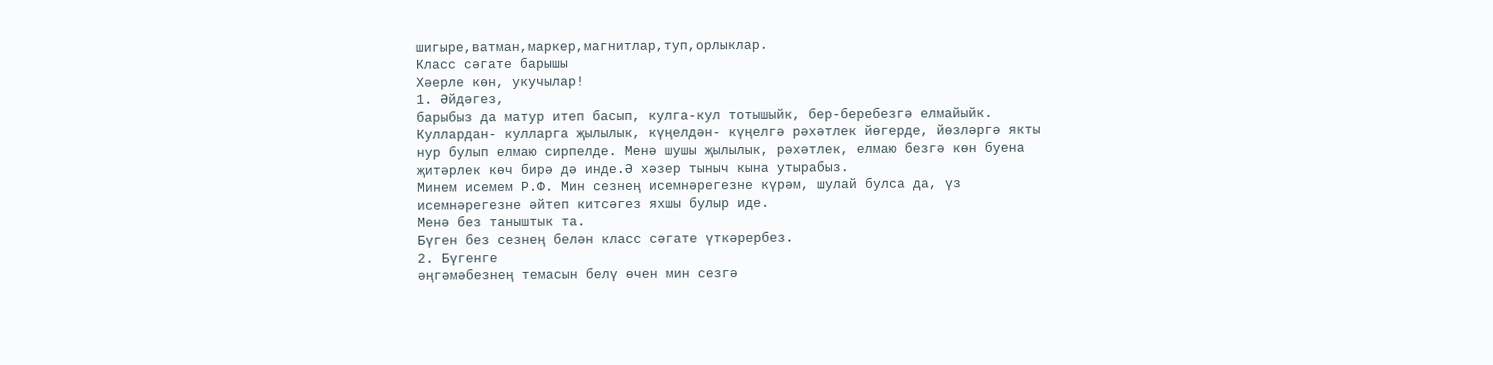шигыре,ватман,маркер,магнитлар,туп,орлыклар.
Класс сәгате барышы
Хәерле көн, укучылар!
1. Әйдәгез,
барыбыз да матур итеп басып, кулга-кул тотышыйк, бер-беребезгә елмайыйк.
Куллардан- кулларга җылылык, күңелдән- күңелгә рәхәтлек йөгерде, йөзләргә якты
нур булып елмаю сирпелде. Менә шушы җылылык, рәхәтлек, елмаю безгә көн буена
җитәрлек көч бирә дә инде.Ә хәзер тыныч кына утырабыз.
Минем исемем Р.Ф. Мин сезнең исемнәрегезне күрәм, шулай булса да, үз
исемнәрегезне әйтеп китсәгез яхшы булыр иде.
Менә без таныштык та.
Бүген без сезнең белән класс сәгате үткәрербез.
2. Бүгенге
әңгәмәбезнең темасын белү өчен мин сезгә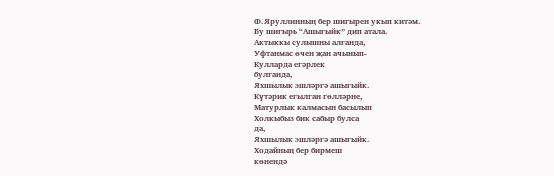Ф.Яруллинның бер шигырен укып китәм.
Бу шигырь “Ашыгыйк” дип атала.
Актыккы сулышны алганда,
Уфтанмас өчен җан ачынып-
Кулларда егәрлек
булганда,
Яхшылык эшләргә ашыгыйк.
Күтәрик егылган гөлләрне,
Матурлык калмасын басылып
Холкыбыз бик сабыр булса
да,
Яхшылык эшләргә ашыгыйк.
Ходайның бер бирмеш
көнендә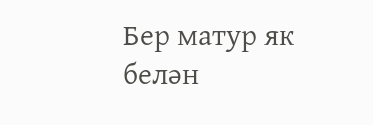Бер матур як белән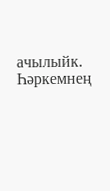ачылыйк.
Һәркемнең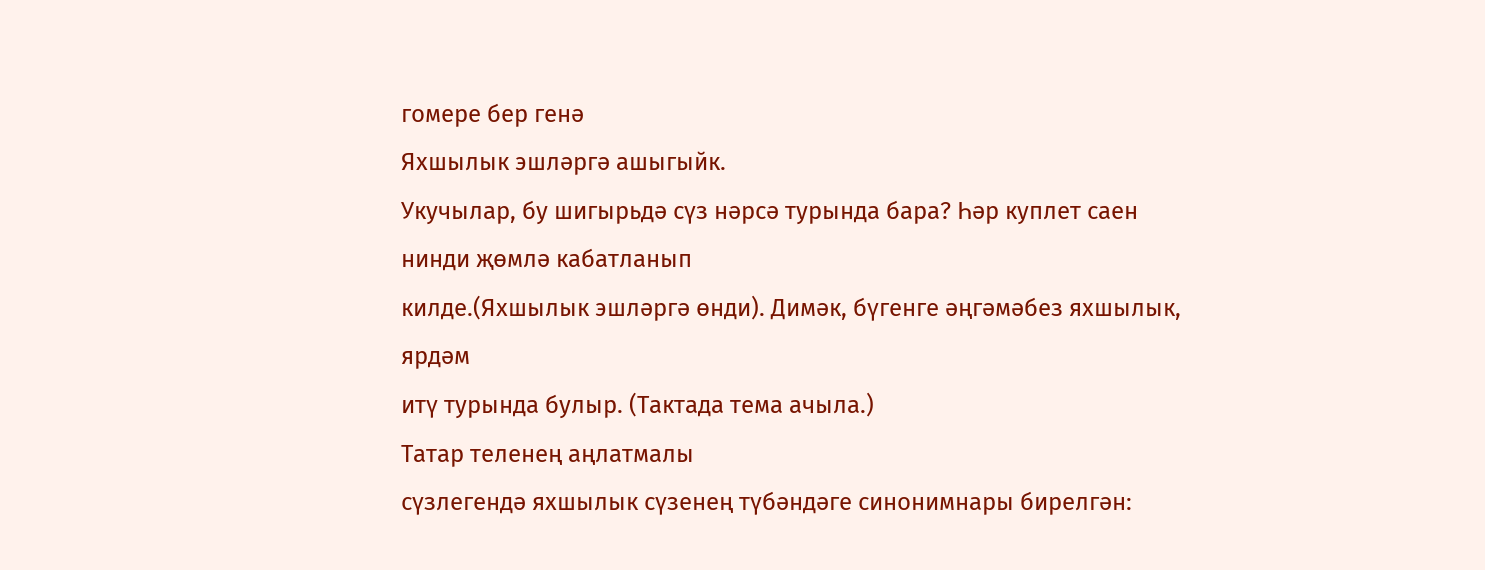гомере бер генә
Яхшылык эшләргә ашыгыйк.
Укучылар, бу шигырьдә сүз нәрсә турында бара? Һәр куплет саен нинди җөмлә кабатланып
килде.(Яхшылык эшләргә өнди). Димәк, бүгенге әңгәмәбез яхшылык, ярдәм
итү турында булыр. (Тактада тема ачыла.)
Татар теленең аңлатмалы
сүзлегендә яхшылык сүзенең түбәндәге синонимнары бирелгән: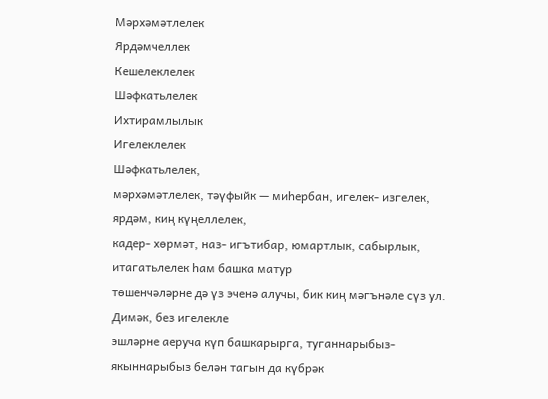Мәрхәмәтлелек
Ярдәмчеллек
Кешелеклелек
Шәфкатьлелек
Ихтирамлылык
Игелеклелек
Шәфкатьлелек,
мәрхәмәтлелек, тәүфыйк — миһербан, игелек- изгелек, ярдәм, киң күңеллелек,
кадер- хөрмәт, наз- игътибар, юмартлык, сабырлык, итагатьлелек һам башка матур
төшенчәләрне дә үз эченә алучы, бик киң мәгънәле сүз ул. Димәк, без игелекле
эшләрне аеруча күп башкарырга, туганнарыбыз- якыннарыбыз белән тагын да күбрәк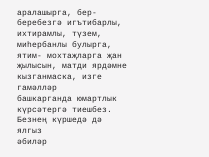аралашырга, бер- беребезгә игътибарлы, ихтирамлы, түзем, миһербанлы булырга,
ятим- мохтаҗларга җан җылысын, матди ярдәмне кызганмаска, изге гамәлләр
башкарганда юмартлык күрсәтергә тиешбез.
Безнең күршедә дә ялгыз
әбиләр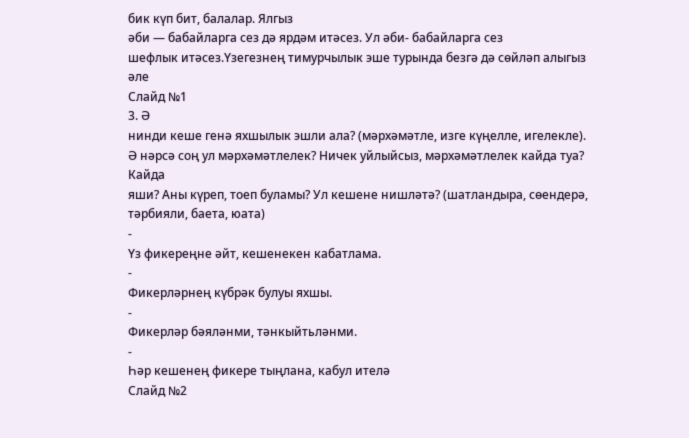бик күп бит, балалар. Ялгыз
әби — бабайларга сез дә ярдәм итәсез. Ул әби- бабайларга сез
шефлык итәсез.Үзегезнең тимурчылык эше турында безгә дә сөйләп алыгыз әле
Слайд №1
3. Ә
нинди кеше генә яхшылык эшли ала? (мәрхәмәтле, изге күңелле, игелекле).
Ә нәрсә соң ул мәрхәмәтлелек? Ничек уйлыйсыз, мәрхәмәтлелек кайда туа? Кайда
яши? Аны күреп, тоеп буламы? Ул кешене нишләтә? (шатландыра, сөендерә,
тәрбияли, баета, юата)
-
Үз фикереңне әйт, кешенекен кабатлама.
-
Фикерләрнең күбрәк булуы яхшы.
-
Фикерләр бәяләнми, тәнкыйтьләнми.
-
Һәр кешенең фикере тыңлана, кабул ителә
Слайд №2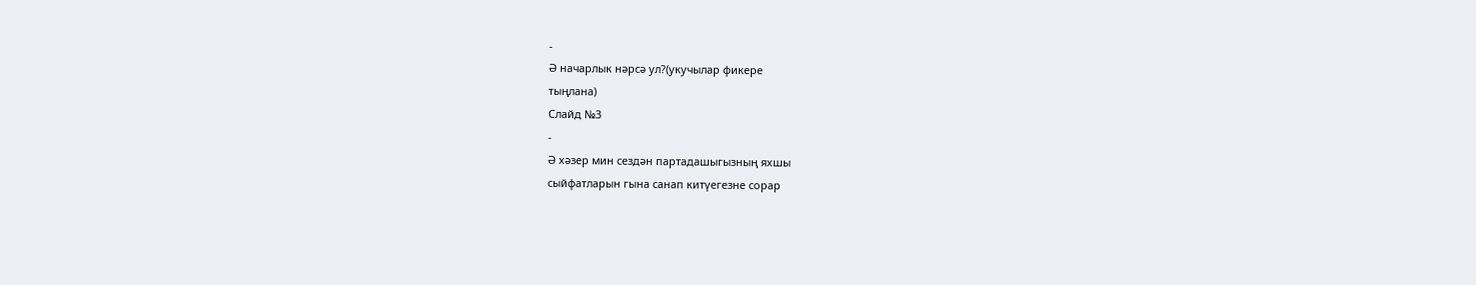-
Ә начарлык нәрсә ул?(укучылар фикере
тыңлана)
Слайд №3
-
Ә хәзер мин сездән партадашыгызның яхшы
сыйфатларын гына санап китүегезне сорар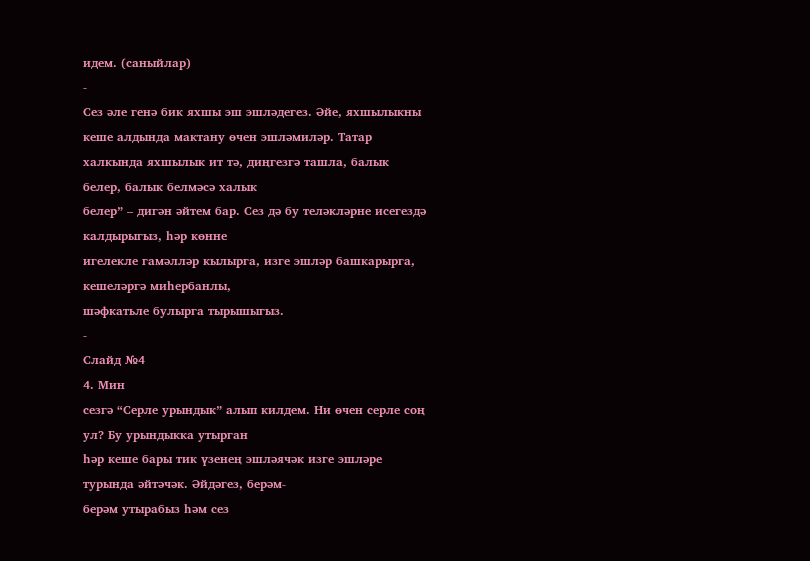идем. (саныйлар)
-
Сез әле генә бик яхшы эш эшләдегез. Әйе, яхшылыкны кеше алдында мактану өчен эшләмиләр. Татар
халкында яхшылык ит тә, диңгезгә ташла, балык белер, балык белмәсә халык
белер” – дигән әйтем бар. Сез дә бу теләкләрне исегездә калдырыгыз, һәр көнне
игелекле гамәлләр кылырга, изге эшләр башкарырга, кешеләргә миһербанлы,
шәфкатьле булырга тырышыгыз.
-
Слайд №4
4. Мин
сезгә “Серле урындык” алып килдем. Ни өчен серле соң ул? Бу урындыкка утырган
һәр кеше бары тик үзенең эшләячәк изге эшләре турында әйтәчәк. Әйдәгез, берәм-
берәм утырабыз һәм сез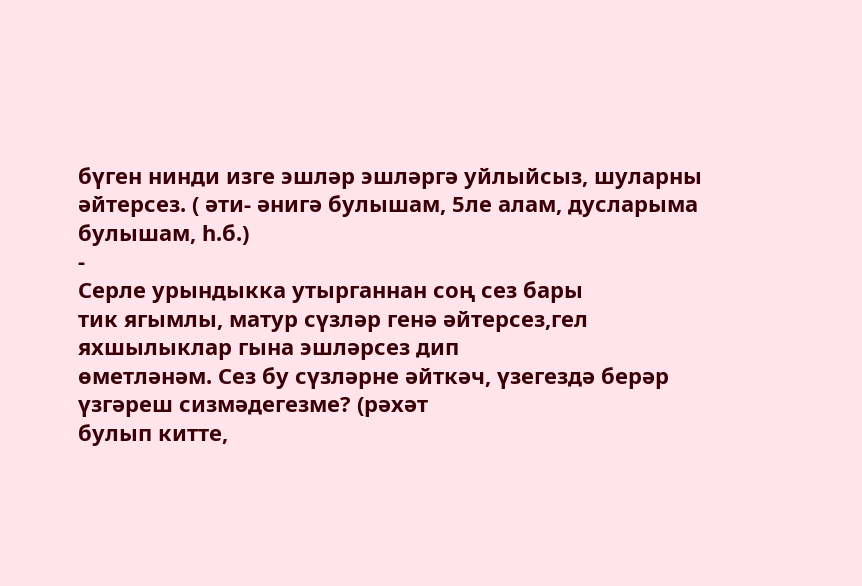бүген нинди изге эшләр эшләргә уйлыйсыз, шуларны
әйтерсез. ( әти- әнигә булышам, 5ле алам, дусларыма булышам, һ.б.)
-
Серле урындыкка утырганнан соң сез бары
тик ягымлы, матур сүзләр генә әйтерсез,гел яхшылыклар гына эшләрсез дип
өметләнәм. Сез бу сүзләрне әйткәч, үзегездә берәр үзгәреш сизмәдегезме? (рәхәт
булып китте,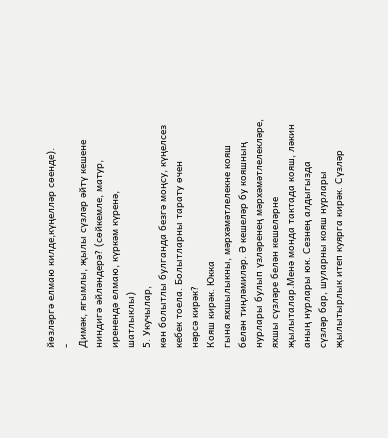йөзләргә елмаю килде,күңелләр сөенде).
-
Димәк, ягымлы, җылы сүзләр әйтү кешене
ниндигә әйләндерә? (сөйкемле, матур, иренендә елмаю, күркәм күренә,
шатлыклы)
5. Укучылар,
көн болытлы булганда безгә моңсу, күңелсез кебек тоела. Болытларны тарату өчен
нәрсә кирәк?
Кояш кирәк. Юкка
гына яхшылыкны, мәрхәмәтлелекне кояш белән тиңләмиләр. Ә кешеләр бу кояшның
нурлары булып үзләренең мәрхәмәтлелекләре, яхшы сүзләре белән кешеләрне
җылыталар.Менә монда тактада кояш, ләкин аның нурлары юк. Сезнең алдыгызда
сүзләр бар, шуларны кояш нурлары җылытырлык итеп куярга кирәк. Сүзләр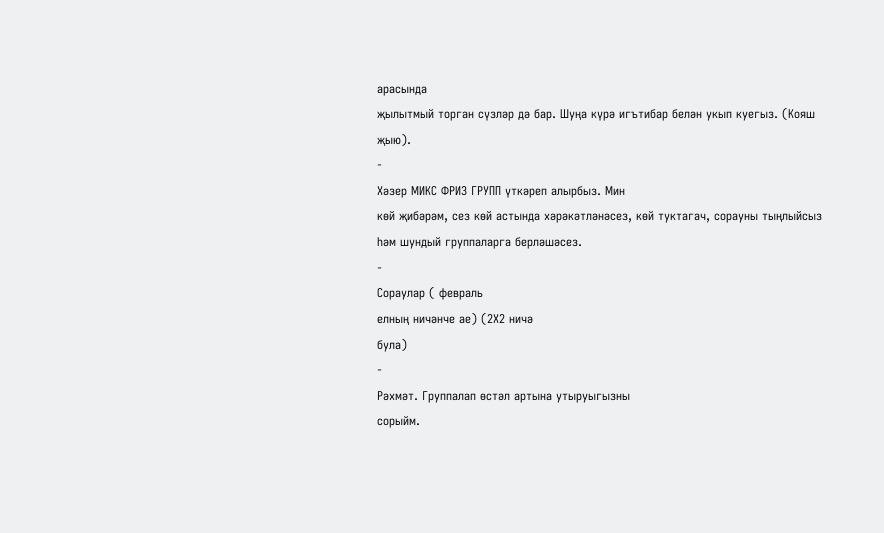арасында
җылытмый торган сүзләр дә бар. Шуңа күрә игътибар белән укып куегыз. (Кояш
җыю).
-
Хәзер МИКС ФРИЗ ГРУПП үткәреп алырбыз. Мин
көй җибәрәм, сез көй астында хәрәкәтләнәсез, көй туктагач, сорауны тыңлыйсыз
һәм шундый группаларга берләшәсез.
-
Сораулар ( февраль
елның ничәнче ае) (2Х2 ничә
була)
-
Рәхмәт. Группалап өстәл артына утыруыгызны
сорыйм.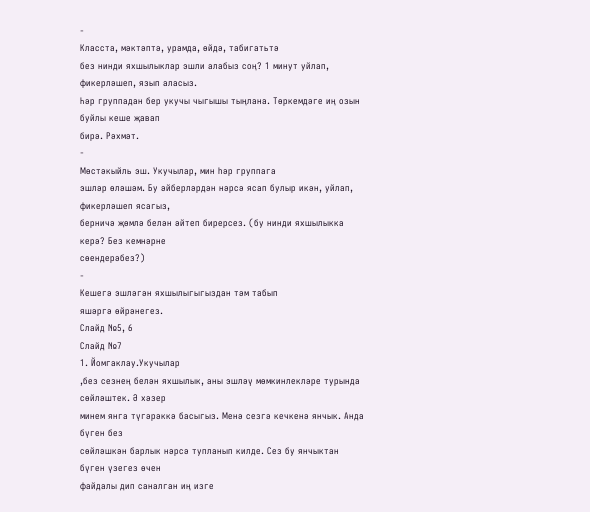-
Класста, мәктәптә, урамда, өйдә, табигатьтә
без нинди яхшылыклар эшли алабыз соң? 1 минут уйлап, фикерләшеп, язып аласыз.
Һәр группадан бер укучы чыгышы тыңлана. Төркемдәге иң озын буйлы кеше җавап
бирә. Рәхмәт.
-
Мөстәкыйль эш. Укучылар, мин һәр группага
эшләр өләшәм. Бу әйберләрдән нәрсә ясап булыр икән, уйлап, фикерләшеп ясагыз,
берничә җөмлә белән әйтеп бирерсез. (бу нинди яхшылыкка керә? Без кемнәрне
сөендерәбез?)
-
Кешегә эшләгән яхшылыгыгыздан тәм табып
яшәргә өйрәнегез.
Слайд №5, 6
Слайд №7
1. Йомгаклау.Укучылар
,без сезнең белән яхшылык, аны эшләү мөмкинлекләре турында сөйләштек. Ә хәзер
минем янга түгәрәккә басыгыз. Менә сезгә кечкенә янчык. Анда бүген без
сөйләшкән барлык нәрсә тупланып килде. Сез бу янчыктан бүген үзегез өчен
файдалы дип саналган иң изге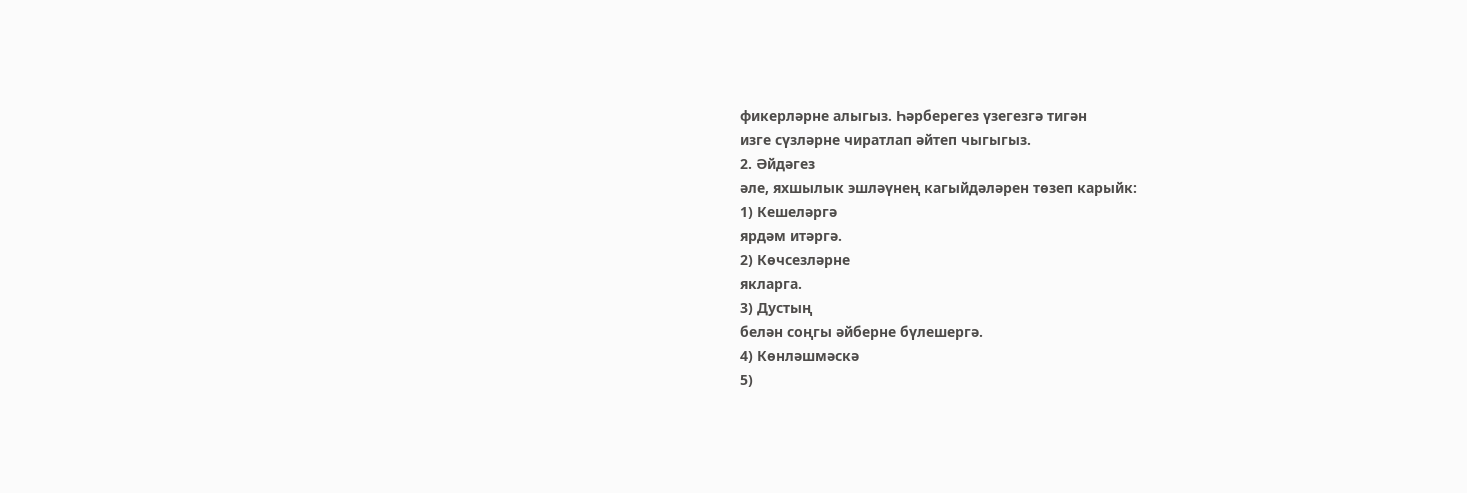фикерләрне алыгыз. Һәрберегез үзегезгә тигән
изге сүзләрне чиратлап әйтеп чыгыгыз.
2. Әйдәгез
әле, яхшылык эшләүнең кагыйдәләрен төзеп карыйк:
1) Кешеләргә
ярдәм итәргә.
2) Көчсезләрне
якларга.
3) Дустың
белән соңгы әйберне бүлешергә.
4) Көнләшмәскә
5)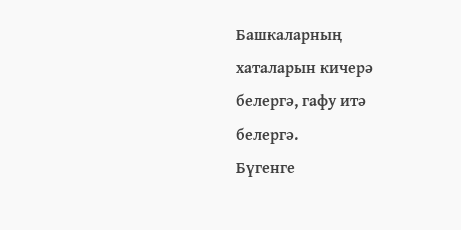Башкаларның
хаталарын кичерә белергә, гафу итә белергә.
Бүгенге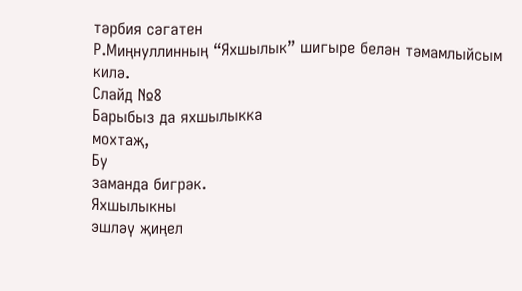тәрбия сәгатен
Р.Миңнуллинның “Яхшылык” шигыре белән тәмамлыйсым килә.
Слайд №8
Барыбыз да яхшылыкка
мохтаҗ,
Бу
заманда бигрәк.
Яхшылыкны
эшләү җиңел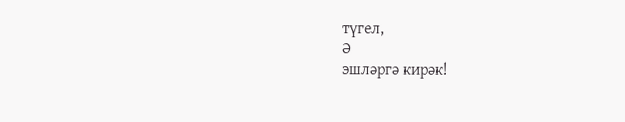түгел,
Ә
эшләргә кирәк!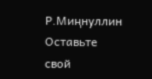Р.Миңнуллин
Оставьте свой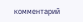комментарий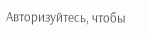Авторизуйтесь, чтобы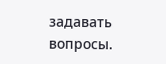задавать вопросы.